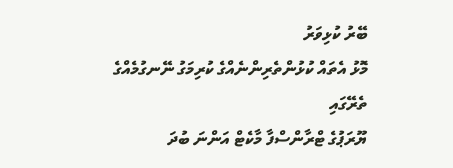ބޭރު ކުޅިވަރު
މޮޅު އެތައް ކުޅުންތެރިންނެއްގެ ކުރިމަގު ނޭނގުމެއްގެ ތެރޭގައި
ޔޫރަޕުގެ ޓްރާންސްފާ މާކެޓް އަންނަ ބުދަ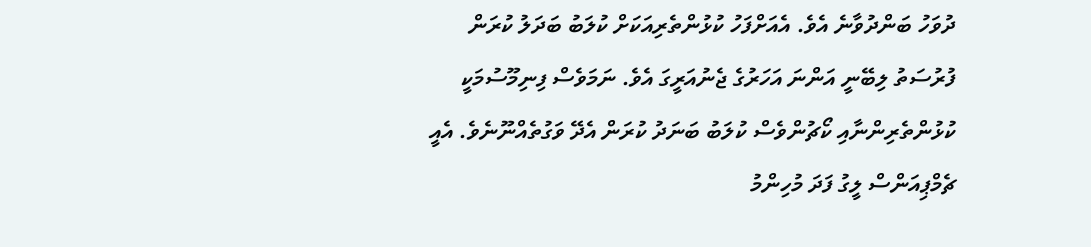ދުވަހު ބަންދުވާނެ އެވެ. އެއަށްފަހު ކުޅުންތެރިއަކަށް ކުލަބު ބަދަލު ކުރަން ފުރުސަތު ލިބޭނީ އަންނަ އަހަރުގެ ޖެނުއަރީގަ އެވެ. ނަމަވެސް ފިނިމޫސުމަކީ ކުޅުންތެރިންނާއި ކޯޗުންވެސް ކުލަބު ބަނަދު ކުރަން އެދޭ ވަގުތެއްނޫނެވެ. އެއީ ޗެމްޕިއަންސް ލީގު ފަދަ މުހިންމު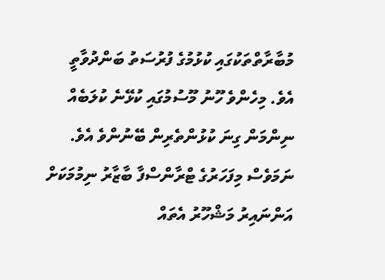މުބާރާތްތަކުގައި ކުޅުމުގެ ފުރުސަތު ބަންދުވާތީ އެވެ. މިހެންވެ ހޫނު މޫސުމުގައި ކުޅޭނެ ކުލަބެއް ނިންމަން ގިނަ ކުޅުންތެރިން ބޭނުންވެ އެވެ. ނަމަވެސް މިފަހަރުގެ ޓްރާންސްފާ ބާޒާރު ނިމުމަކަށް އަންނައިރު މަޝްހޫރު އެތައް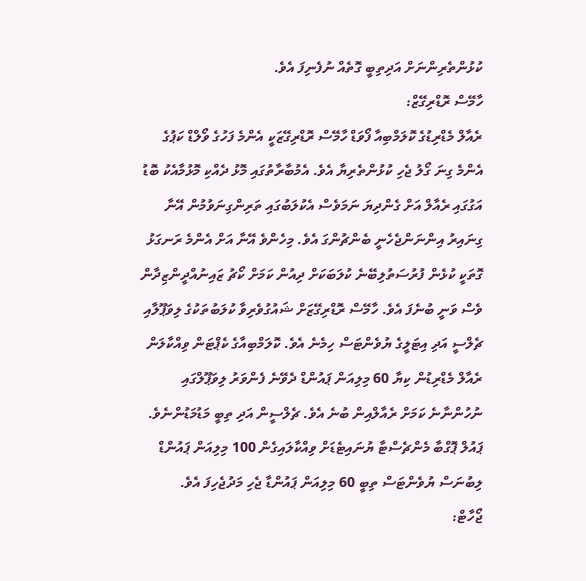ކުޅުންތެރިންނަށް އަދިތިބީ ގޮތެއް ނުފެނިފަ އެވެ.
ހާމޭސް ރޮޑްރިގޭޒް:
ރެއާލް މެޑްރިޑުގެ ކޮލަމްބިއާ ފޯވަޑް ހާމޭސް ރޮޑްރިގޭޒަކީ އެންމެ ފަހުގެ ވޯލްޑް ކަޕުގެ އެންމެ ގިނަ ގޯލު ޖެހި ކުޅުންތެރިޔާ އެވެ. އެމުބާރާތުގައި މޮޅު ދެއްކި މޮޅުމާއެކު ބޮޑު އަގުގައި ރެއާލް އަށް ގެންދިޔަ ނަމަވެސް އެކުލަބުގައި ތަރިންގިނަވުމުން އޭނާ ގިނައިރު އިންނަންޖެހެނީ ބެންޗުންގަ އެވެ. މިހެންވެ އޭނާ އަށް އެންމެ ރަނގަޅު ގޮތަކީ ކުޅެން ފުރުސަތުލިބޭނެ ކުލަބަކަށް ދިއުން ކަމަށް ކޯޗު ޒައިނުއްދީންޒިދާން ވެސް ވަނީ ބުނެފަ އެވެ. ހާމޭސް ރޮޑްރިގޭޒަށް ޝައުގުވެރިވާ ކުލަބުތަކުގެ ލިވަޕޫލާއި ޗެލްސީ އަދި އިޓަލީގެ ޔުވެންޓަސް ހިމެނެ އެވެ. ކޮލަމްބިއާގެ ކެޕްޓަން ވިއްކާލަން ރެއާލް މެޑްރިޑުން ކިޔާ 60 މިލިއަން ޕައުންޑް ދެވޭނެ ފެންވަރު ލިވަޕޫލްގައި ނުހުންނާނެ ކަމަށް ރެއާލްއިން ބުނެ އެވެ. ޗެލްސީން އަދި ތިބީ މަޑުމަޑުންނެވެ. ޕައުލް ޕޮގްބާ މެންޗެސްޓާ ޔުނައިޓެޑަށް ވިއްކާލައިގެން 100 މިލިއަން ޕައުންޑް ލިބުނަސް ޔުވެންޓަސް ތިބީ 60 މިލިއަން ޕައުންޑާ ޖެހި މަދުޖެހިފަ އެވެ.
ޖޯހާޓް: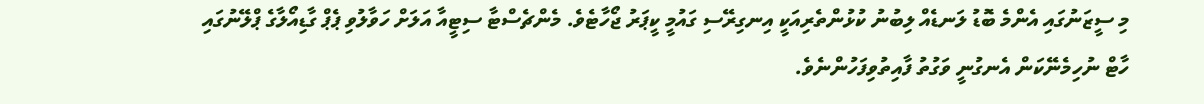މި ސީޒަނުގައި އެންމެ ބޮޑު ލަނޑެއް ލިބުނު ކުޅުންތެރިއަކީ އިނގިރޭސި ގައުމީ ކީޕަރު ޖޯހާޓެވެ. މެންޗެސްޓާ ސިޓީއާ އަލަށް ހަވާލުވި ޕެޕް ގާޑިއޯލާގެ ޕްލޭނުގައި ހާޓް ނުހިމެނޭކަން އެނގުނީ ވަގުތު ފާއިތުވިފަހުންނެވެ.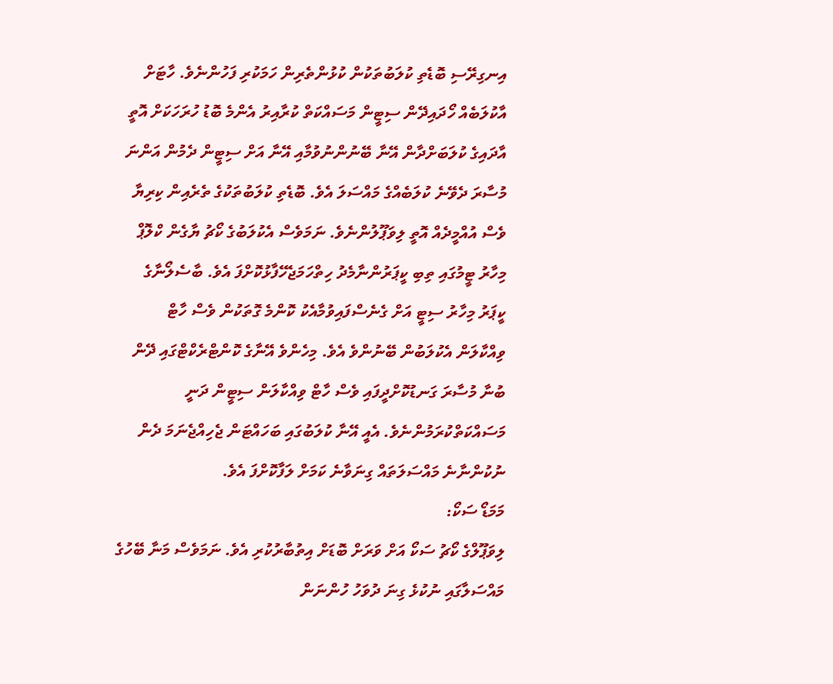އިނގިރޭސި ބޮޑެތި ކުލަބުތަކުން ކުޅުންތެރިން ހަމަކުރި ފަހުންނެވެ. ހާޓަށް އާކުލަބެއް ހޯދައިދޭން ސިޓީން މަސައްކަތް ކުރާއިރު އެންމެ ބޮޑު ހުރަހަކަށް އޮތީ އާދައިގެ ކުލަބަށްދާން އޭނާ ބޭނުންނުވުމާއި އޭނާ އަށް ސިޓީން ދެމުން އަންނަ މުސާރަ ދެވޭނެ ކުލަބެއްގެ މައްސަލަ އެވެ. ބޮޑެތި ކުލަބުތަކުގެ ތެރެއިން ކިރިޔާ ވެސް އުއްމީދެއް އޮތީ ލިވަޕޫލުންނެވެ. ނަމަވެސް އެކުލަބުގެ ކޯޗު ޔާގެން ކްލޮޕް މިހާރު ޓީމުގައި ތިބި ކީޕަރުންނާމެދު ހިތްހަމަޖެހޭފާޅުކޮށްފަ އެވެ. ބާސެލޯނާގެ ކީޕަރު މިހާރު ސިޓީ އަށް ގެނެސްފައިވުމާއެކު ކޮންމެ ގޮތަކުން ވެސް ހާޓް ވިއްކާލަން އެކުލަބުން ބޭނުންވެ އެވެ. މިހެންވެ އޭނާގެ ކޮންޓްރެކްޓްގައި ދޭން ބުނާ މުސާރަ ގަނޑުކޮށްދީފައި ވެސް ހާޓް ވިއްކާލަން ސިޓީން ދަނީ މަސައްކަތްކުރަމުންނެވެ. އެއީ އޭނާ ކުލަބުގައި ބަހައްޓަން ޖެހިއްޖެނަމަ ދެން ނުކުންނާނެ މައްސަލަތައް ގިނަވާނެ ކަމަށް ލަފާކޮށްފަ އެވެ.
މަމަޑޯ ސަކޯ:
ލިވަޕޫލްގެ ކޯޗު ސަކޯ އަށް ވަރަށް ބޮޑަށް އިތުބާރުކުރި އެވެ. ނަމަވެސް މަނާ ބޭހުގެ މައްސަލާގައި ނުކުޅެ ގިނަ ދުވަހު ހުންނަން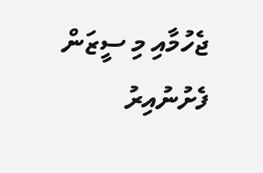ޖެހުމާއި މި ސީޒަން ފެށުނުއިރު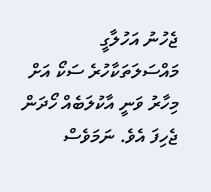ޖެހުނު އަހުލާގީ މައްސަލަތަކާހުރެ ސަކޯ އަށް މިހާރު ވަނީ އާކުލަބެއް ހޯދަން ޖެހިފަ އެވެ. ނަމަވެސް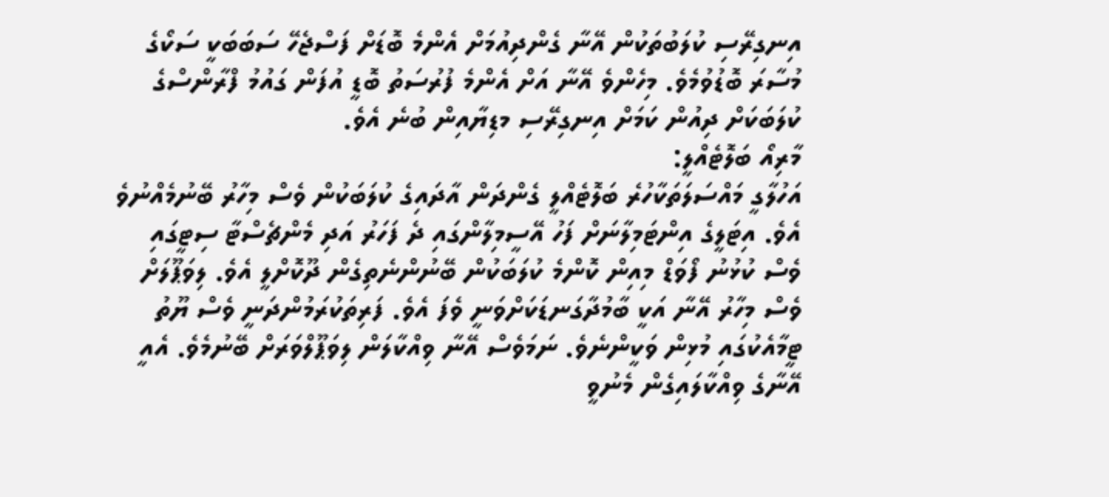އިނގިރޭސި ކުލަބުތަކުން އޭނާ ގެންދިއުމަށް އެންމެ ބޮޑަށް ފަސްޖެހޭ ސަބަބަކީ ސަކޯގެ މުސާރަ ބޮޑުވުމެވެ. މިހެންވެ އޭނާ އަށް އެންމެ ފުރުސަތު ބޮޑީ އުފަން ގައުމު ފްރާންސްގެ ކުލަބަކަށް ދިއުން ކަމަށް އިނގިރޭސި މޑިޔާއިން ބުނެ އެވެ.
މާރިއޯ ބަލޮޓެއްލީ:
އަހުލާގީ މައްސަލަތަކާހުރެ ބަލޮޓެއްލީ ގެންދަން އާދައިގެ ކުލަބަކުން ވެސް މިހާރު ބޭނުމެއްނުވެ އެވެ. އިޓަލީގެ އިންޓަމިލާނަށް ފަހު އޭސީމިލާންގައި ދެ ފަހަރު އަދި މެންޗެސްޓާ ސިޓީގައި ވެސް ކުޅުނު ފޯވަޑް މިއިން ކޮންމެ ކުލަބަކުން ބޭނުންނެތިގެން ދޫކޮށްލީ އެވެ. ލިވަޕޫލަށް ވެސް މިހާރު އޭނާ އަކީ ބާމުދާގަނޑަކަށްވަނީ ވެފަ އެވެ. ފަރިތަކުރަމުންދަނީ ވެސް ޔޫތު ޓީމާއެކުގައި މުޅިން ވަކީންނެވެ. ނަމަވެސް އޭނާ ވިއްކާލަން ލިވަޕޫލްވަރަށް ބޭނުމެވެ. އެއީ އޭނާގެ ވިއްކާލައިގެން މެނުވީ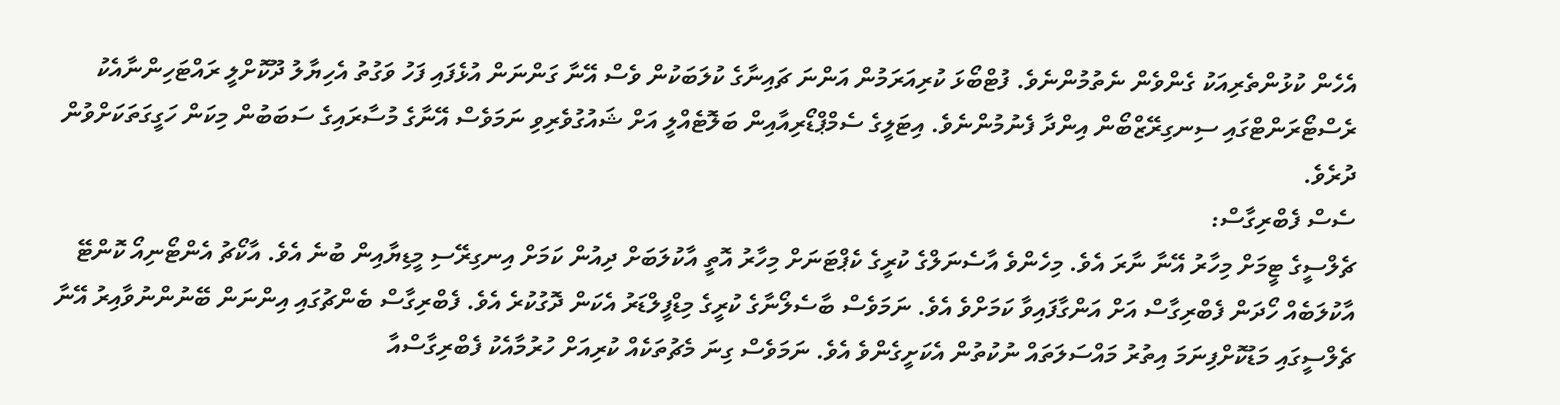އެހެން ކުޅުންތެރިއަކު ގެންވެން ނެތުމުންނެވެ. ފުޓްބޯޅަ ކުރިއަރަމުން އަންނަ ޗައިނާގެ ކުލަބަކުން ވެސް އޭނާ ގަންނަން އުޅެފައި ފަހު ވަގުތު އެހިޔާލު ދޫކޮށްލީ ރައްޓަހިންނާއެކު ރެސްޓޯރަންޓްގައި ސިނގިރޭޒްބޯން އިންދާ ފެނުމުންނެވެ. އިޓަލީގެ ސެމްޕްޑޯރިއާއިން ބަލޮޓެއްލީ އަށް ޝައުގުވެރިވި ނަމަވެސް އޭނާގެ މުސާރައިގެ ސަބަބުން މިކަން ހަގީގަތަކަށްވުން ދުރެވެ.
ސެސް ފެބްރިގާސް:
ޗެލްސީގެ ޓީމަށް މިހާރު އޭނާ ނާރަ އެވެ. މިހެންވެ އާސެނަލްގެ ކުރީގެ ކެޕްޓަނަށް މިހާރު އޮތީ އާކުލަބަށް ދިއުން ކަމަށް އިނގިރޭސި މީޑިޔާއިން ބުނެ އެވެ. އާކޯޗު އެންޓޯނިއޯ ކޮންޓޭ އާކުލަބެއް ހޯދަން ފެބްރިގާސް އަށް އަންގާފައިވާ ކަމަށްވެ އެވެ. ނަމަވެސް ބާސެލޯނާގެ ކުރީގެ މިޑްފީލްޑަރު އެކަން ދޮގުކުރެ އެވެ. ފެބްރިގާސް ބެންޗުގައި އިންނަން ބޭނުންނުވާއިރު އޭނާ ޗެލްސީގައި މަޑުކޮށްފިނަމަ އިތުރު މައްސަލަތައް ނުކުތުން އެކަށީގެންވެ އެވެ. ނަމަވެސް ގިނަ މެޗުތަކެއް ކުރިއަށް ހުރުމާއެކު ފެބްރިގާސްއާ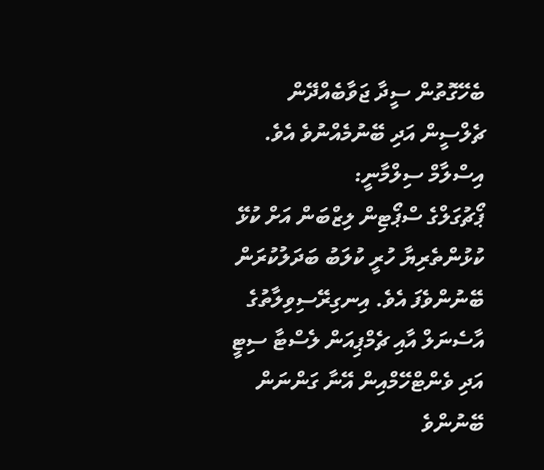ބެހޭގޮތުން ސީދާ ޖަވާބެއްދޭން ޗެލްސީން އަދި ބޭނުމެއްނުވެ އެވެ.
އިސްލާމް ސިލްމާނީ:
ޕޯޗުގަލްގެ ސްޕޯޓިން ލިޒްބަން އަށް ކުޅޭ ކުޅުންތެރިޔާ ހުރީ ކުލަބު ބަދަލުކުރަން ބޭނުންވެފަ އެވެ. އިނގިރޭސިވިލާތުގެ އާސެނަލް އާއި ޗެމްޕިއަން ލެސްޓާ ސިޓީ އަދި ވެންޓްހޭމްއިން އޭނާ ގަންނަން ބޭނުންވެ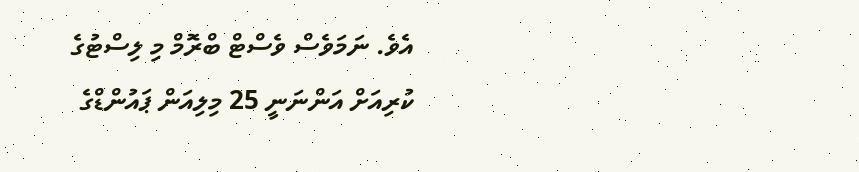އެވެ. ނަމަވެސް ވެސްޓް ބްރޮމް މި ލިސްޓުގެ ކުރިއަށް އަންނަނީ 25 މިލިއަން ޕައުންޑްގެ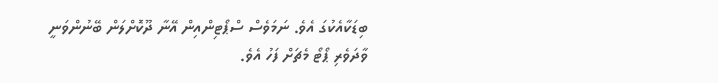ބިޑަކާއެކުގަ އެވެ. ނަމަވެސް ސްޕޯޓިންއިން އޭނާ ދޫކޮށްލަން ބޭނުންވަނީ ވާދަވެރި ޕޯޓޯ މެޗަށް ފަހު އެވެ.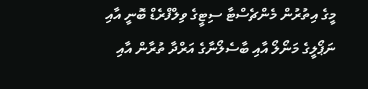މީގެ އިތުރުން މެންޗެސްޓާ ސިޓީގެ ވިލްފްރެޑް ބޮނީ އާއި ނަޕޯލީގެ މަނޯލޯ އާއި ބާސެލޯނާގެ އަރްދާ ތުރާން އާއި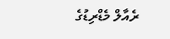ރެއާލް މެޑްރިޑުގެ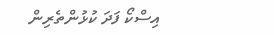އިސްކޯ ފަދަ ކުޅުންތެރިން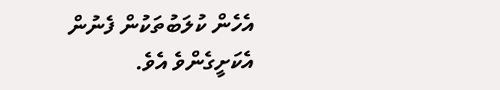އެހެން ކުލަބުތަކުން ފެނުން އެކަށީގެންވެ އެވެ.